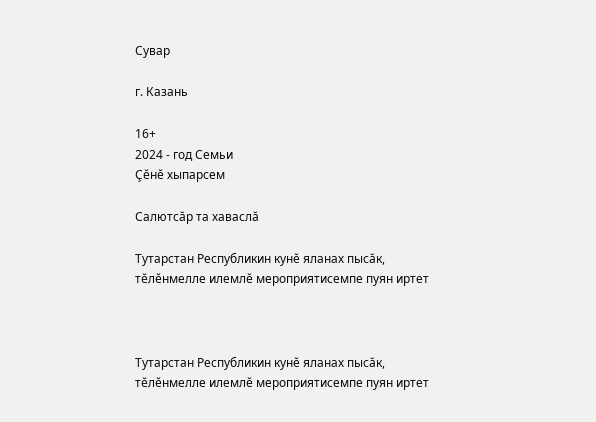Сувар

г. Казань

16+
2024 - год Семьи
Çӗнӗ хыпарсем

Салютсăр та хаваслă

Тутарстан Республикин кунӗ яланах пысăк, тӗлӗнмелле илемлӗ мероприятисемпе пуян иртет



Тутарстан Республикин кунӗ яланах пысăк, тӗлӗнмелле илемлӗ мероприятисемпе пуян иртет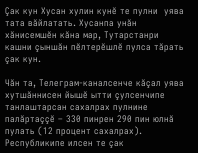Çак кун Хусан хулин кунӗ те пулни  уява тата вăйлатать. Хусанпа унăн хăнисемшӗн кăна мар, Тутарстанри кашни çыншăн пӗлтерӗшлӗ пулса тăрать çак кун.

Чăн та, Телеграм-каналсенче кăçал уява хутшăннисен йышӗ ытти çулсенчипе танлаштарсан сахалрах пулнине палăртаççӗ – 330 пинрен 290 пин юлнă пулать (12 процент сахалрах). Республикипе илсен те çак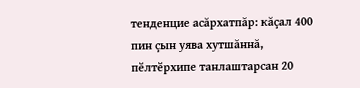тенденцие асăрхатпăр: кăçал 400 пин çын уява хутшăннă, пӗлтӗрхипе танлаштарсан 20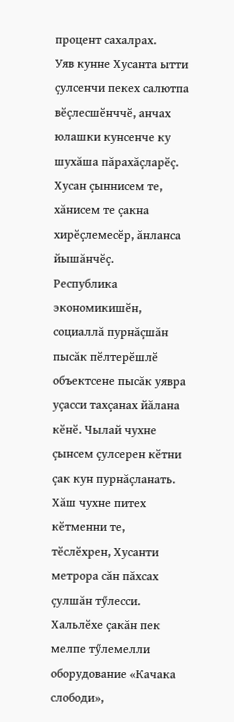процент сахалрах.
Уяв кунне Хусанта ытти çулсенчи пекех салютпа вӗçлесшӗнччӗ, анчах юлашки кунсенче ку шухăша пăрахăçларӗç. Хусан çыннисем те, хăнисем те çакна хирӗçлемесӗр, ăнланса йышăнчӗç.
Республика экономикишӗн, социаллă пурнăçшăн пысăк пӗлтерӗшлӗ объектсене пысăк уявра уçасси тахçанах йăлана кӗнӗ. Чылай чухне çынсем çулсерен кӗтни çак кун пурнăçланать. Хăш чухне питех кӗтменни те, тӗслӗхрен, Хусанти метрора сăн пăхсах çулшăн тӳлесси. Хальлӗхе çакăн пек мелпе тӳлемелли оборудование «Качака слободи»,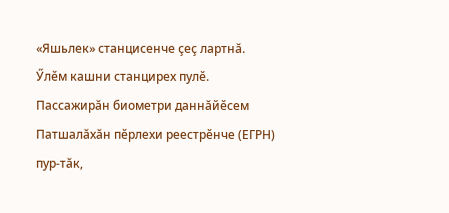«Яшьлек» станцисенче çеç лартнă. Ӳлӗм кашни станцирех пулӗ. Пассажирăн биометри даннăйӗсем Патшалăхăн пӗрлехи реестрӗнче (ЕГРН) пур-тăк,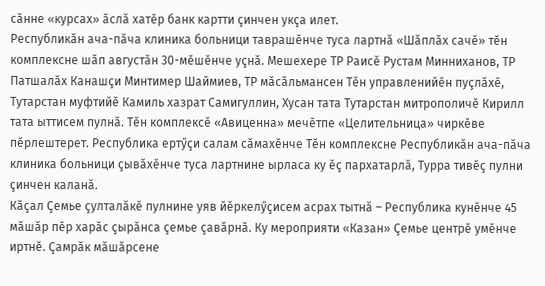сăнне «курсах» ăслă хатӗр банк картти çинчен укçа илет.
Республикăн ача-пăча клиника больници таврашӗнче туса лартнă «Шăплăх сачӗ» тӗн комплексне шăп августăн 30-мӗшӗнче уçнă. Мешехере ТР Раисӗ Рустам Минниханов, ТР Патшалăх Канашçи Минтимер Шаймиев, ТР мăсăльмансен Тӗн управленийӗн пуçлăхӗ, Тутарстан муфтийӗ Камиль хазрат Самигуллин, Хусан тата Тутарстан митрополичӗ Кирилл тата ыттисем пулнă. Тӗн комплексӗ «Авиценна» мечӗтпе «Целительница» чиркӗве пӗрлештерет. Республика ертӳçи салам сăмахӗнче Тӗн комплексне Республикăн ача-пăча клиника больници çывăхӗнче туса лартнине ырласа ку ӗç пархатарлă, Турра тивӗç пулни çинчен каланă.
Кăçал Çемье çулталăкӗ пулнине уяв йӗркелӳçисем асрах тытнă – Республика кунӗнче 45 мăшăр пӗр харăс çырăнса çемье çавăрнă. Ку мероприяти «Казан» Çемье центрӗ умӗнче иртнӗ. Çамрăк мăшăрсене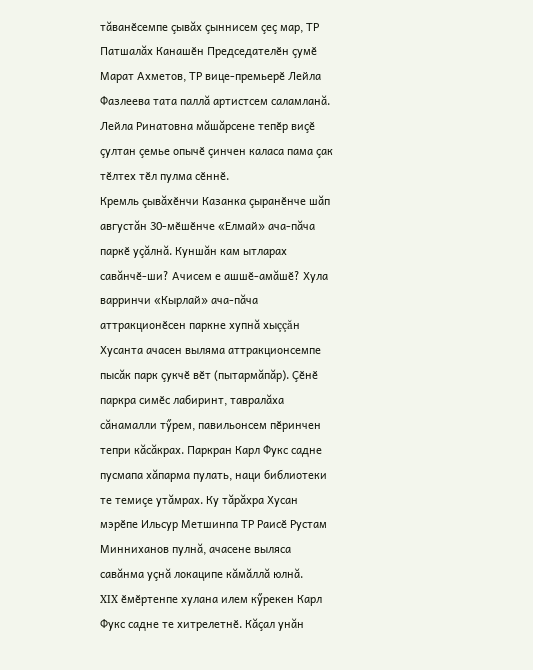тăванӗсемпе çывăх çыннисем çеç мар, ТР Патшалăх Канашӗн Председателӗн çумӗ Марат Ахметов, ТР вице-премьерӗ Лейла Фазлеева тата паллă артистсем саламланă.
Лейла Ринатовна мăшăрсене тепӗр виçӗ çултан çемье опычӗ çинчен каласа пама çак тӗлтех тӗл пулма сӗннӗ.
Кремль çывăхӗнчи Казанка çыранӗнче шăп августăн 30-мӗшӗнче «Елмай» ача-пăча паркӗ уçăлнă. Куншăн кам ытларах савăнчӗ-ши? Ачисем е ашшӗ-амăшӗ? Хула варринчи «Кырлай» ача-пăча аттракционӗсен паркне хупнă хыççăн Хусанта ачасен выляма аттракционсемпе пысăк парк çукчӗ вӗт (пытармăпăр). Çӗнӗ паркра симӗс лабиринт, тавралăха сăнамалли тӳрем, павильонсем пӗринчен тепри кăсăкрах. Паркран Карл Фукс садне пусмапа хăпарма пулать, наци библиотеки те темиçе утăмрах. Ку тăрăхра Хусан мэрӗпе Ильсур Метшинпа ТР Раисӗ Рустам Минниханов пулнă, ачасене выляса савăнма уçнă локаципе кăмăллă юлнă.
XIX ӗмӗртенпе хулана илем кӳрекен Карл Фукс садне те хитрелетнӗ. Кăçал унăн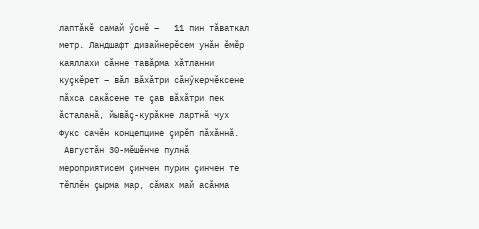лаптăкӗ самай ӳснӗ –   11 пин тăваткал метр. Ландшафт дизайнерӗсем унăн ӗмӗр каяллахи сăнне тавăрма хăтланни куçкӗрет – вăл вăхăтри сăнӳкерчӗксене пăхса сакăсене те çав вăхăтри пек ăсталанă, йывăç-курăкне лартнă чух Фукс сачӗн концепцине çирӗп пăхăннă.
 Августăн 30-мӗшӗнче пулнă мероприятисем çинчен пурин çинчен те тӗплӗн çырма мар, сăмах май асăнма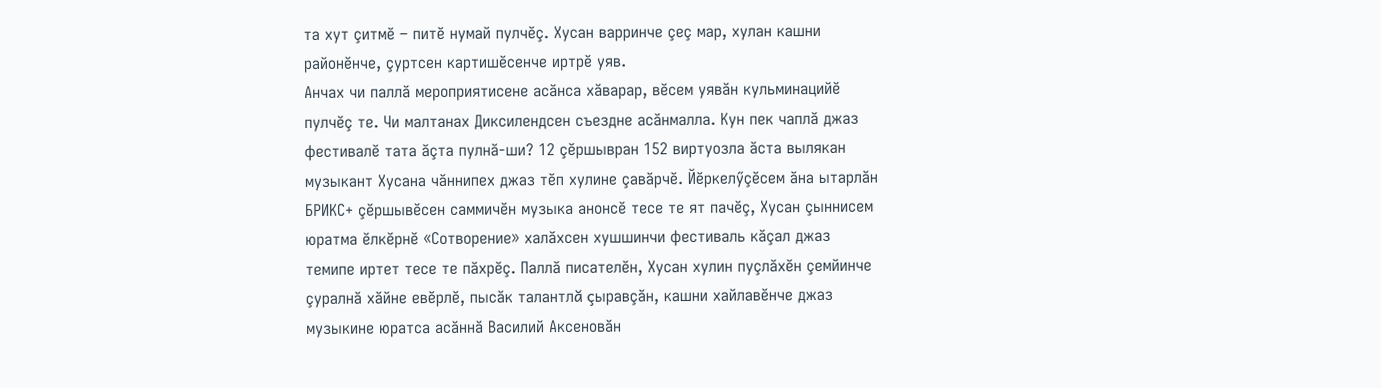та хут çитмӗ – питӗ нумай пулчӗç. Хусан варринче çеç мар, хулан кашни районӗнче, çуртсен картишӗсенче иртрӗ уяв.
Анчах чи паллă мероприятисене асăнса хăварар, вӗсем уявăн кульминацийӗ пулчӗç те. Чи малтанах Диксилендсен съездне асăнмалла. Кун пек чаплă джаз фестивалӗ тата ăçта пулнă-ши? 12 çӗршывран 152 виртуозла ăста вылякан музыкант Хусана чăннипех джаз тӗп хулине çавăрчӗ. Йӗркелӳçӗсем ăна ытарлăн БРИКС+ çӗршывӗсен саммичӗн музыка анонсӗ тесе те ят пачӗç, Хусан çыннисем юратма ӗлкӗрнӗ «Сотворение» халăхсен хушшинчи фестиваль кăçал джаз темипе иртет тесе те пăхрӗç. Паллă писателӗн, Хусан хулин пуçлăхӗн çемйинче çуралнă хăйне евӗрлӗ, пысăк талантлă çыравçăн, кашни хайлавӗнче джаз музыкине юратса асăннă Василий Аксеновăн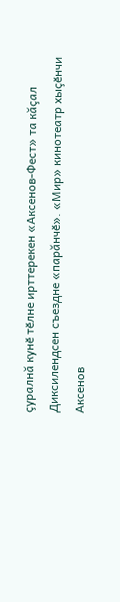çуралнă кунӗ тӗлне ирттерекен «Аксенов-Фест» та кăçал Диксилендсен съездне «парăнчӗ». «Мир» кинотеатр хыçӗнчи Аксенов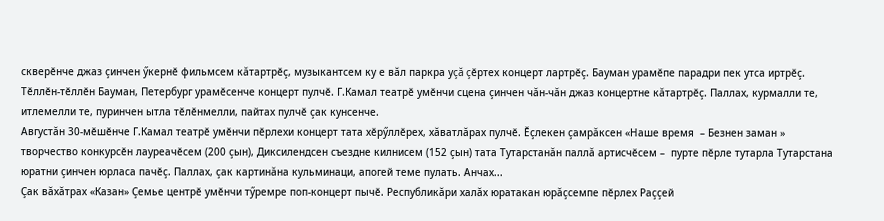скверӗнче джаз çинчен ӳкернӗ фильмсем кăтартрӗç, музыкантсем ку е вăл паркра уçă çӗртех концерт лартрӗç. Бауман урамӗпе парадри пек утса иртрӗç. Тӗллӗн-тӗллӗн Бауман, Петербург урамӗсенче концерт пулчӗ. Г.Камал театрӗ умӗнчи сцена çинчен чăн-чăн джаз концертне кăтартрӗç. Паллах, курмалли те, итлемелли те, пуринчен ытла тӗлӗнмелли, пайтах пулчӗ çак кунсенче.
Августăн 30-мӗшӗнче Г.Камал театрӗ умӗнчи пӗрлехи концерт тата хӗрӳллӗрех, хăватлăрах пулчӗ. Ӗçлекен çамрăксен «Наше время  – Безнен заман » творчество конкурсӗн лауреачӗсем (200 çын), Диксилендсен съездне килнисем (152 çын) тата Тутарстанăн паллă артисчӗсем –  пурте пӗрле тутарла Тутарстана юратни çинчен юрласа пачӗç. Паллах, çак картинăна кульминаци, апогей теме пулать. Анчах...
Çак вăхăтрах «Казан» Çемье центрӗ умӗнчи тӳремре поп-концерт пычӗ. Республикăри халăх юратакан юрăçсемпе пӗрлех Раççей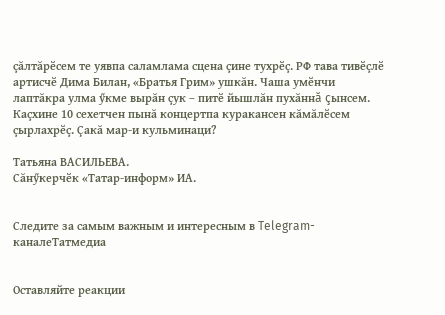çăлтăрӗсем те уявпа саламлама сцена çине тухрӗç. РФ тава тивӗçлӗ артисчӗ Дима Билан, «Братья Грим» ушкăн. Чаша умӗнчи лаптăкра улма ӳкме вырăн çук – питӗ йышлăн пухăннă çынсем. Каçхине 10 сехетчен пынă концертпа куракансен кăмăлӗсем çырлахрӗç. Çакă мар-и кульминаци?

Татьяна ВАСИЛЬЕВА.
Сăнӳкерчӗк «Татар-информ» ИА.


Следите за самым важным и интересным в Telegram-каналеТатмедиа


Оставляйте реакции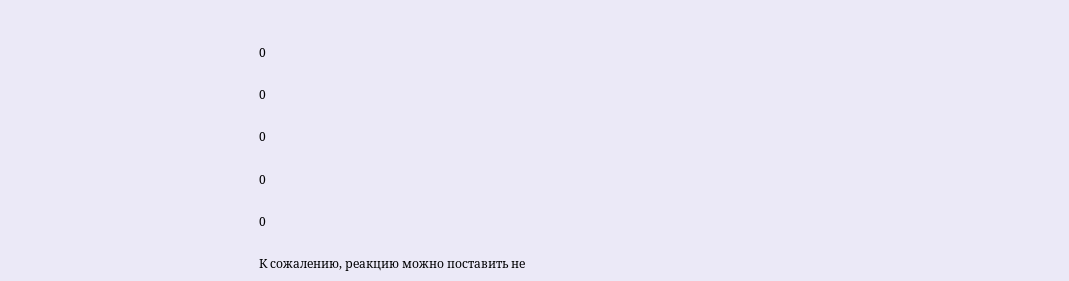0

0

0

0

0

К сожалению, реакцию можно поставить не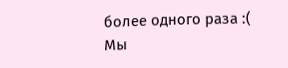более одного раза :(
Мы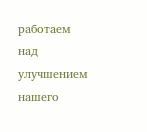работаем над улучшением нашего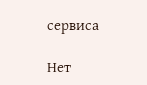сервиса

Нет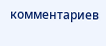комментариев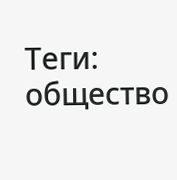Теги: общество